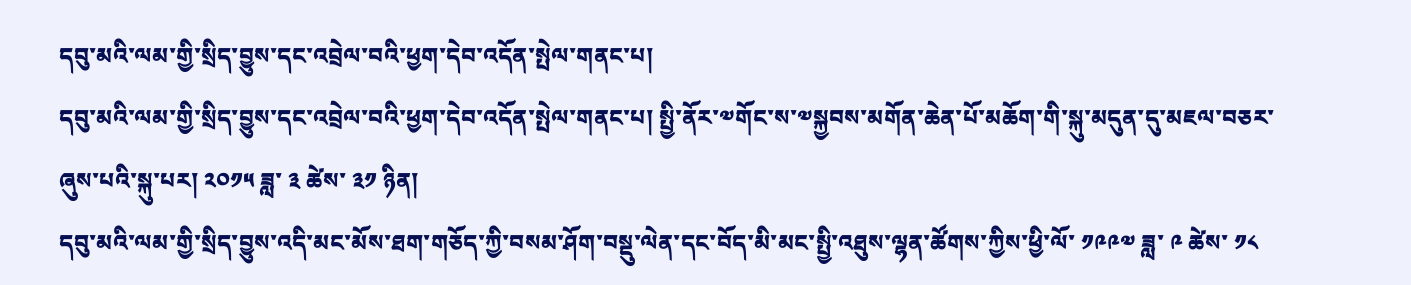དབུ་མའི་ལམ་གྱི་སྲིད་བྱུས་དང་འབྲེལ་བའི་ཕྱག་དེབ་འདོན་སྤེལ་གནང་པ།
དབུ་མའི་ལམ་གྱི་སྲིད་བྱུས་དང་འབྲེལ་བའི་ཕྱག་དེབ་འདོན་སྤེལ་གནང་པ། སྤྱི་ནོར་༧གོང་ས་༧སྐྱབས་མགོན་ཆེན་པོ་མཆོག་གི་སྐུ་མདུན་དུ་མཇལ་བཅར་ཞུས་པའི་སྐུ་པར། ༢༠༡༥ ཟླ་ ༣ ཚེས་ ༣༡ ཉིན།
དབུ་མའི་ལམ་གྱི་སྲིད་བྱུས་འདི་མང་མོས་ཐག་གཅོད་ཀྱི་བསམ་ཤོག་བསྡུ་ལེན་དང་བོད་མི་མང་སྤྱི་འཐུས་ལྷན་ཚོགས་ཀྱིས་ཕྱི་ལོ་ ༡༩༩༧ ཟླ་ ༩ ཚེས་ ༡༨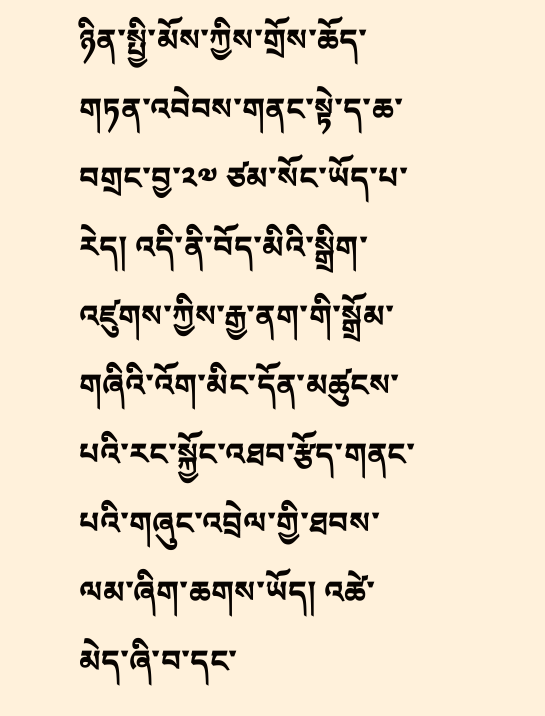ཉིན་སྤྱི་མོས་ཀྱིས་གྲོས་ཆོད་གཏན་འབེབས་གནང་སྟེ་ད་ཆ་བགྲང་བྱ་༢༧ ཙམ་སོང་ཡོད་པ་རེད། འདི་ནི་བོད་མིའི་སྒྲིག་འཛུགས་ཀྱིས་རྒྱ་ནག་གི་སྒྲོམ་གཞིའི་འོག་མིང་དོན་མཚུངས་པའི་རང་སྐྱོང་འཐབ་རྩོད་གནང་པའི་གཞུང་འབྲེལ་གྱི་ཐབས་ལམ་ཞིག་ཆགས་ཡོད། འཚེ་མེད་ཞི་བ་དང་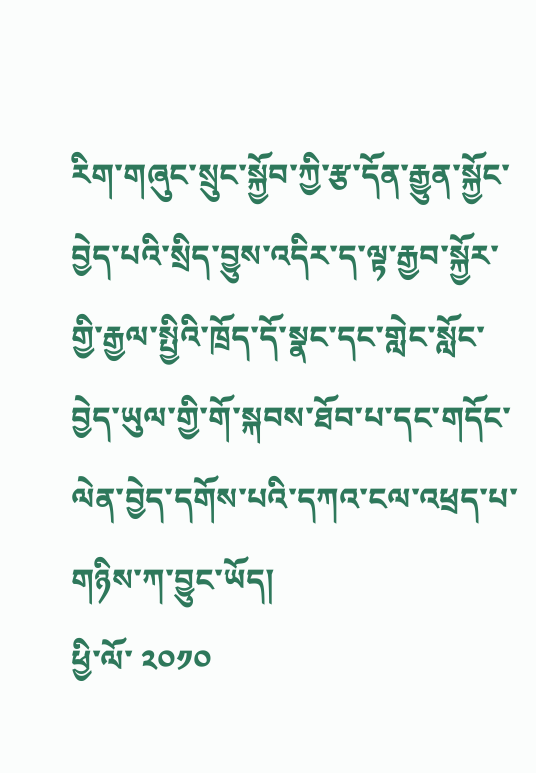རིག་གཞུང་སྲུང་སྐྱོབ་ཀྱི་རྩ་དོན་རྒྱུན་སྐྱོང་བྱེད་པའི་སྲིད་བྱུས་འདིར་ད་ལྟ་རྒྱབ་སྐྱོར་གྱི་རྒྱལ་སྤྱིའི་ཁྲོད་དོ་སྣང་དང་གླེང་སློང་བྱེད་ཡུལ་གྱི་གོ་སྐབས་ཐོབ་པ་དང་གདོང་ལེན་བྱེད་དགོས་པའི་དཀའ་ངལ་འཕྲད་པ་གཉིས་ཀ་བྱུང་ཡོད།
ཕྱི་ལོ་ ༢༠༡༠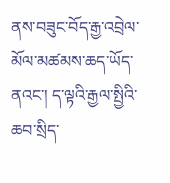ནས་བཟུང་བོད་རྒྱ་འབྲེལ་མོལ་མཚམས་ཆད་ཡོད་ནའང་། ད་ལྟའི་རྒྱལ་སྤྱིའི་ཆབ་སྲིད་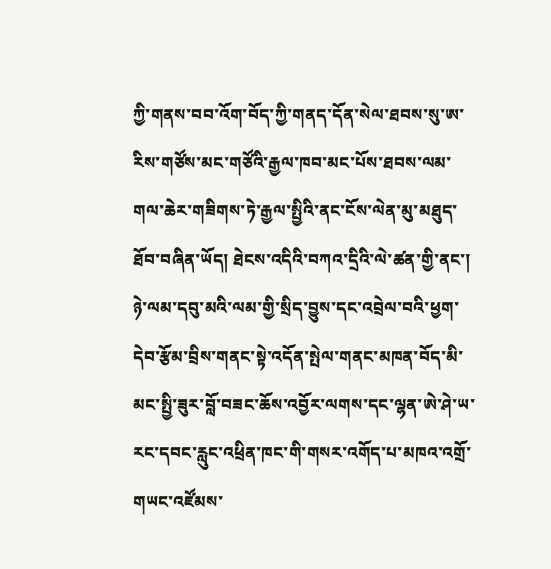ཀྱི་གནས་བབ་འོག་བོད་ཀྱི་གནད་དོན་སེལ་ཐབས་སུ་ཨ་རིས་གཙོས་མང་གཙོའི་རྒྱལ་ཁབ་མང་པོས་ཐབས་ལམ་གལ་ཆེར་གཟིགས་ཏེ་རྒྱལ་སྤྱིའི་ནང་ངོས་ལེན་མུ་མཐུད་ཐོབ་བཞིན་ཡོད། ཐེངས་འདིའི་བཀའ་དྲིའི་ལེ་ཚན་གྱི་ནང་། ཉེ་ལམ་དབུ་མའི་ལམ་གྱི་སྲིད་བྱུས་དང་འབྲེལ་བའི་ཕྱག་དེབ་རྩོམ་བྲིས་གནང་སྟེ་འདོན་སྤེལ་གནང་མཁན་བོད་མི་མང་སྤྱི་ཟུར་བློ་བཟང་ཆོས་འབྱོར་ལགས་དང་ལྷན་ཨེ་ཤེ་ཡ་རང་དབང་རླུང་འཕྲིན་ཁང་གི་གསར་འགོད་པ་མཁའ་འགྲོ་གཡང་འཛོམས་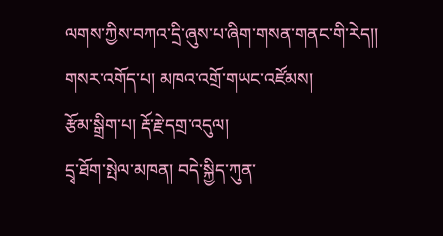ལགས་ཀྱིས་བཀའ་དྲི་ཞུས་པ་ཞིག་གསན་གནང་གི་རེད།།
གསར་འགོད་པ། མཁའ་འགྲོ་གཡང་འཛོམས།
རྩོམ་སྒྲིག་པ། རྡོ་རྗེ་དགྲ་འདུལ།
དྲྭ་ཐོག་སྤེལ་མཁན། བདེ་སྐྱིད་ཀུན་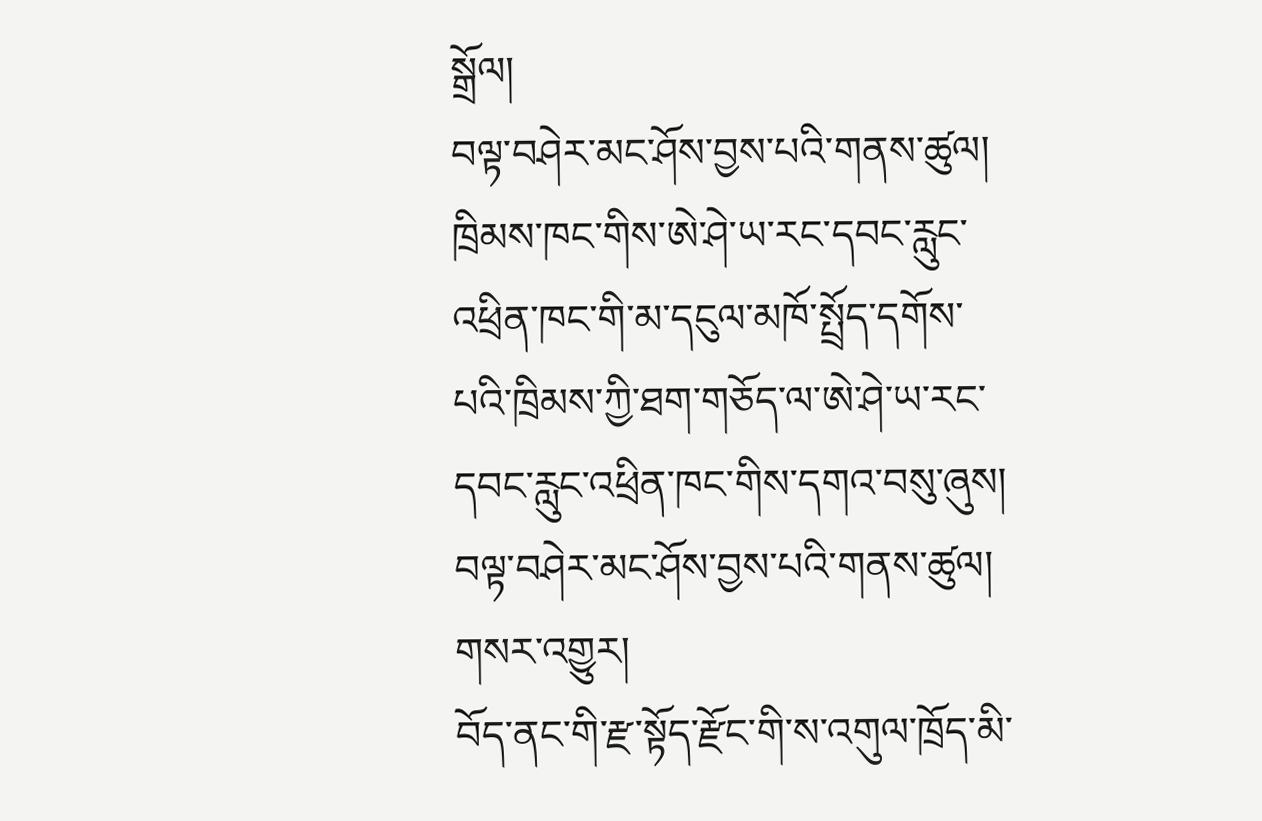སྒྲོལ།
བལྟ་བཤེར་མང་ཤོས་བྱས་པའི་གནས་ཚུལ།
ཁྲིམས་ཁང་གིས་ཨེ་ཤེ་ཡ་རང་དབང་རླུང་འཕྲིན་ཁང་གི་མ་དངུལ་མཁོ་སྤྲོད་དགོས་པའི་ཁྲིམས་ཀྱི་ཐག་གཅོད་ལ་ཨེ་ཤེ་ཡ་རང་དབང་རླུང་འཕྲིན་ཁང་གིས་དགའ་བསུ་ཞུས།
བལྟ་བཤེར་མང་ཤོས་བྱས་པའི་གནས་ཚུལ།
གསར་འགྱུར།
བོད་ནང་གི་རྫ་སྟོད་རྫོང་གི་ས་འགུལ་ཁྲོད་མི་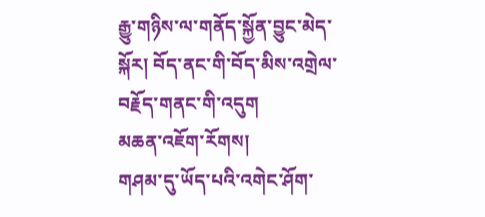རྒྱུ་གཉིས་ལ་གནོད་སྐྱོན་བྱུང་མེད་སྐོར། བོད་ནང་གི་བོད་མིས་འགྲེལ་བརྗོད་གནང་གི་འདུག
མཆན་འཇོག་རོགས།
གཤམ་དུ་ཡོད་པའི་འགེང་ཤོག་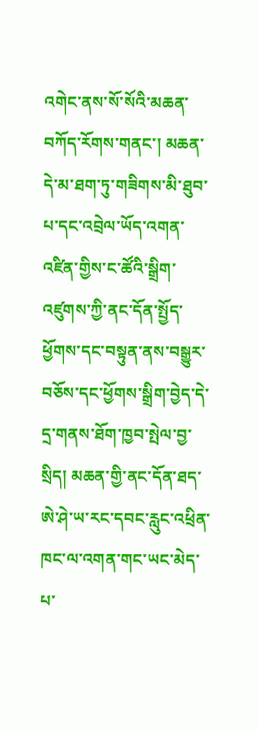འགེང་ནས་སོ་སོའི་མཆན་བཀོད་རོགས་གནང་། མཆན་དེ་མ་ཐག་ཏུ་གཟིགས་མི་ཐུབ་པ་དང་འབྲེལ་ཡོད་འགན་འཛིན་གྱིས་ང་ཚོའི་སྒྲིག་འཛུགས་ཀྱི་ནང་དོན་སྤྱོད་ཕྱོགས་དང་བསྟུན་ནས་བསྒྱུར་བཅོས་དང་ཕྱོགས་སྒྲིག་བྱེད་དེ་དྲ་གནས་ཐོག་ཁྱབ་སྤེལ་བྱ་སྲིད། མཆན་གྱི་ནང་དོན་ཐད་ཨེ་ཤེ་ཡ་རང་དབང་རླུང་འཕྲིན་ཁང་ལ་འགན་གང་ཡང་མེད་པ་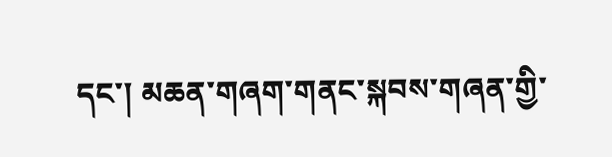དང་། མཆན་གཞག་གནང་སྐབས་གཞན་གྱི་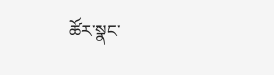ཚོར་སྣང་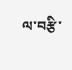ལ་བརྩི་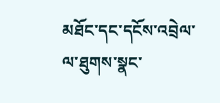མཐོང་དང་དངོས་འབྲེལ་ལ་ཐུགས་སྣང་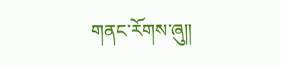གནང་རོགས་ཞུ༎